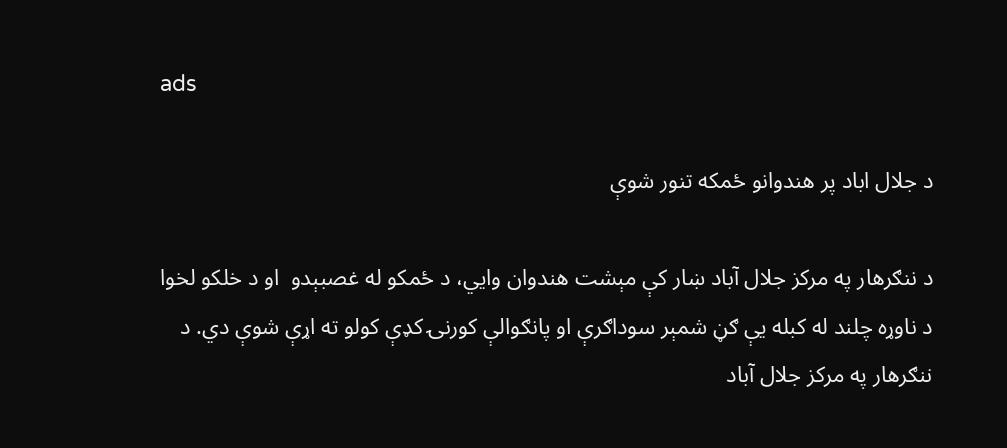ads

د جلال اباد پر هندوانو ځمكه تنور شوې

د ننګرهار په مرکز جلال آباد ښار کې مېشت هندوان وايي، د ځمكو له غصبېدو  او د خلكو لخوا د ناوړه چلند له كبله يې ګڼ شمېر سوداګرې او پانګوالې كورنۍ كډې كولو ته اړې شوې دي. د ننګرهار په مرکز جلال آباد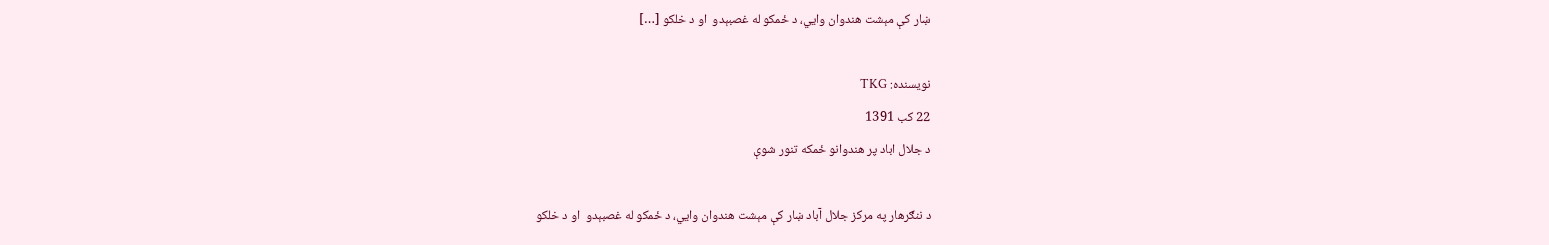ښار کې مېشت هندوان وايي، د ځمكو له غصبېدو  او د خلكو […]

نویسنده: TKG
22 کب 1391
د جلال اباد پر هندوانو ځمكه تنور شوې

د ننګرهار په مرکز جلال آباد ښار کې مېشت هندوان وايي، د ځمكو له غصبېدو  او د خلكو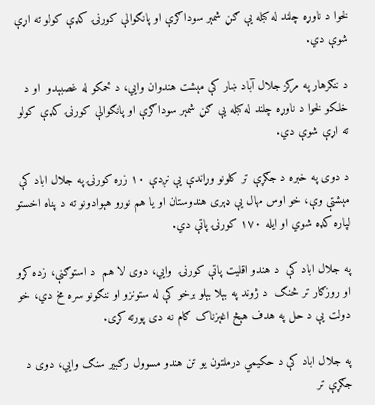لخوا د ناوړه چلند له كبله يې ګڼ شمېر سوداګرې او پانګوالې كورنۍ كډې كولو ته اړې شوې دي.

د ننګرهار په مرکز جلال آباد ښار کې مېشت هندوان وايي، د ځمكو له غصبېدو  او د خلكو لخوا د ناوړه چلند له كبله يې ګڼ شمېر سوداګرې او پانګوالې كورنۍ كډې كولو ته اړې شوې دي.

د دوى په خبره د جګړې تر كلونو وړاندې يې نږدې ۱۰ زره كورنۍ په جلال اباد كې مېشتې وې، خو اوس مهال يې ډېرى هندوستان او يا هم نورو هېوادونو ته د پناه اخستو لپاره كډه شوي او ايله ۱۷۰ كورنۍ پاتې دي.

په جلال اباد کې  د هندو اقليت پاتې کورنۍ  وايي، دوى لا هم  د استوګنې، زده کړو او روزګار تر څنګ  د ژوند په بېلا بېلو برخو كې له ستونزو او ننګونو سره مخ دي، خو دولت يې د حل په هدف هېڅ اغېزناک ګام نه دى پورته كړى.

په جلال اباد كې د حكيمي درملتون يو تن هندو مسوول رګبير سنګ وايي، دوى د جګړې تر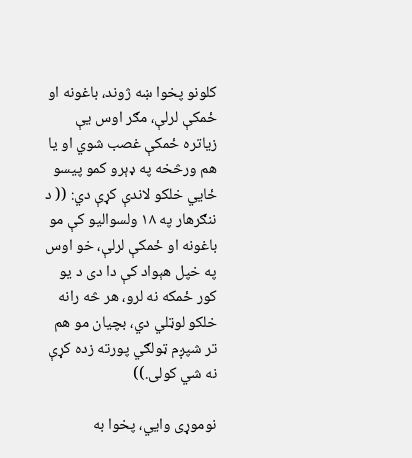كلونو پخوا ښه ژوند، باغونه او ځمكې لرلې، مګر اوس يې زياتره ځمكې غصب شوي او يا هم ورڅخه په ډېرو كمو پيسو ځايي خلكو لاندې كړې دي: (( د ننګرهار په ۱۸ ولسواليو كې مو باغونه او ځمكې لرلې، خو اوس په خپل هېواد كې دا دى د يو كور ځمكه نه لرو، هر څه رانه خلكو لوټلي دي، بچيان مو هم تر شپږم ټولګي پورته زده كړې نه شي كولى.))

نوموړى وايي، پخوا به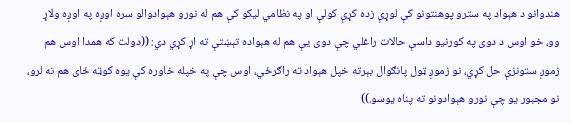هندوانو د هېواد په سترو پوهنتونو كې لوړې زده كړې كولې او په نظامي ليكو كې هم له نورو هېوادوالو سره اوږه په اوږه ولاړ وو، خو اوس د دوى په كورنيو داسې حالات راغلي چې دوى يې هم له هېواده تېښتې ته اړ كړي دي: ((دولت كه همدا اوس هم زموږ ستونزې حل كړي، نو زموږ ټول پانګوال بېرته خپل هېواد ته راګرځي، اوس چې په خپله خاوره كې يوه كوټه ځاى هم نه لرو، نو مجبور يو چې نورو هېوادونو ته پناه يوسو.))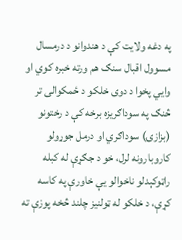په دغه ولايت كې د هندوانو د درمسال مسوول اقبال سنګ هم ورته خبره كوي او وايي پخوا د دوى خلكو د ځمكوالی تر څنګ په سوداګريزه برخه كې د رختونو (بزازۍ) سوداګري او درمل جوړولو كاروبارونه لرل، خو د جګړې له كبله راټوكېدلو ناخوالو يې خاورې په كاسه كړې، د خلكو له ټولنيز چلند څخه پوزې ته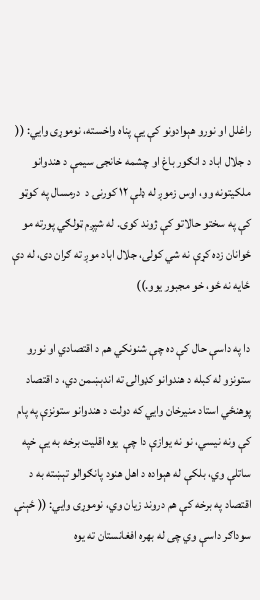راغلل او نورو هېوادونو كې يې پناه واخسته، نوموړى وايي: ((  د جلال اباد د انګور باغ او چشمه خانجی سیمې د هندوانو ملکیتونه وو، اوس زموږ له ډلې ۱۲ كورنۍ د  درمسال په کوټو کې په سختو حالاتو کې ژوند کوی. له شپږم ټولګي پورته مو ځوانان زده كړې نه شي كولى، جلال اباد موږ ته ګران دى، له دې ځايه نه ځو، خو مجبور يوو.))

دا په داسې حال كې ده چې شنونكي هم د اقتصادي او نورو ستونزو له كبله د هندوانو كډوالۍ ته اندېښمن دي، د اقتصاد پوهنځي استاد منيرخان وايي كه دولت د هندوانو ستونزې په پام كې ونه نيسي، نو نه يوازې دا چې  يوه اقليت برخه به يې خپه ساتلې وي، بلكې له هېواده د اهل هنود پانګوالو تېښته به د اقتصاد په برخه كې هم دروند زيان وي، نوموړى وايي: (( ځېنې سوداګر داسې وي چی له بهره افغانستان ته یوه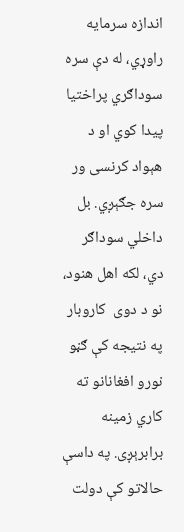اندازه سرمایه راوړي، له دې سره سوداګري پراختيا پيدا كوي او د هېواد کرنسی ور سره جګېږي. بل داخلي سوداګر دي، لكه اهل هنود، نو د دوی  كاروبار په نتیجه کې ګڼو نورو افغانانو ته کاري زمینه برابرېږی. په داسې حالاتو کې دولت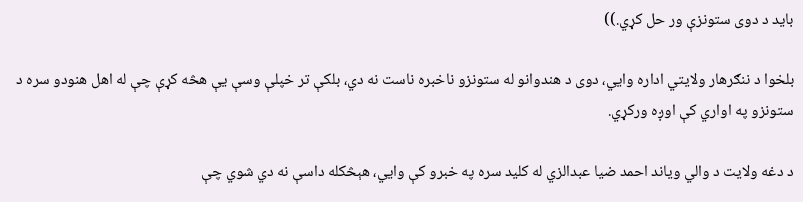باید د دوی ستونزې ور حل كړي.))

بلخوا د ننګرهار ولايتي اداره وايي، دوى د هندوانو له ستونزو ناخبره ناست نه دي، بلكې تر خپلې وسې يې هڅه كړې چې له اهل هنودو سره د ستونزو په اواري كې اوږه وركړي.

د دغه ولايت د والي وياند احمد ضيا عبدالزي له كليد سره په خبرو كې وايي، هېڅكله داسې نه دي شوي چې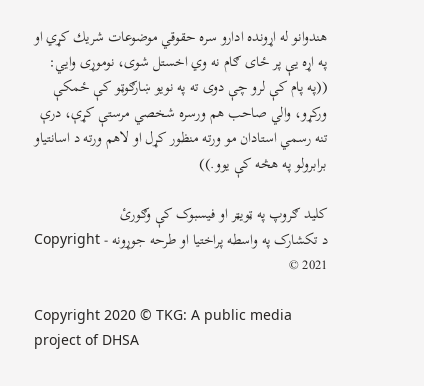هندوانو له اړونده ادارو سره حقوقي موضوعات شريك كړي او په اړه يې پر ځاى ګام نه وي اخستل شوى، نوموړى وايي: ((په پام كې لرو چې دوى ته په نويو ښارګوټو كې ځمكې وركړو، والي صاحب هم ورسره شخصي مرستې كړې، درې تنه رسمي استادان مو ورته منظور كړل او لاهم ورته د اسانتياو برابرولو په هڅه كې يوو.))

کلید ګروپ په ټویټر او فیسبوک کې وګورئ
د تکشارک په واسطه پراختیا او طرحه جوړونه - Copyright © 2021

Copyright 2020 © TKG: A public media project of DHSA